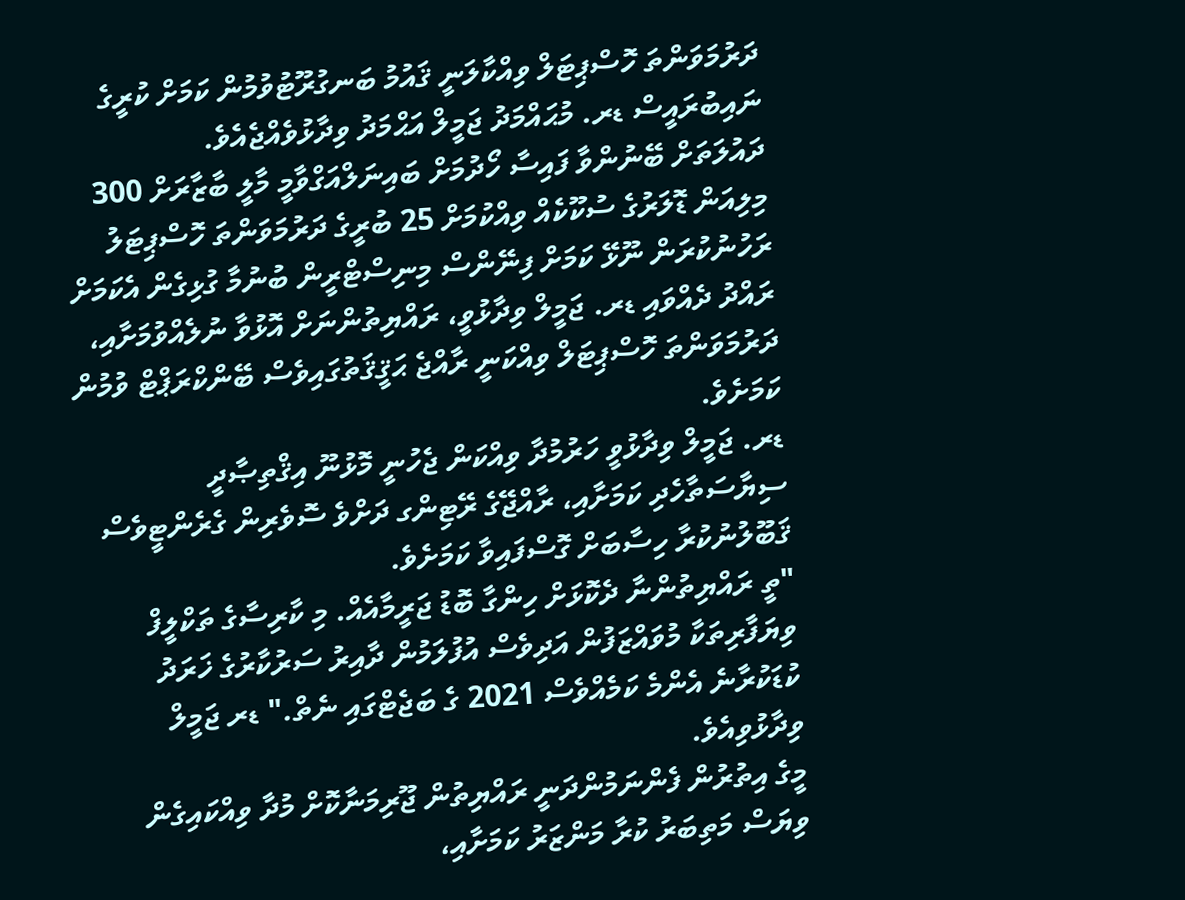ދަރުމަވަންތަ ހޮސްޕިޓަލް ވިއްކާލަނީ ޤައުމު ބަނގުރޫޓުވުމުން ކަމަށް ކުރީގެ ނައިބުރައީސް ޑރ. މުޙައްމަދު ޖަމީލް އަޙްމަދު ވިދާޅުވެއްޖެއެވެ.
ދައުލަތަށް ބޭނުންވާ ފައިސާ ހޯދުމަށް ބައިނަލްއަގްވާމީ މާލީ ބާޒާރަށް 300 މިލިއަން ޑޮލަރުގެ ސުކޫކެއް ވިއްކުމަށް 25 ބުރީގެ ދަރުމަވަންތަ ހޮސްޕިޓަލު ރަހުނުކުރަން ނޫޅޭ ކަމަށް ފިނޭންސް މިނިސްޓްރީން ބުނުމާ ގުޅިގެން އެކަމަށް ރައްދު ދެއްވައި ޑރ. ޖަމީލް ވިދާޅުވީ، ރައްޔިތުންނަށް އޮޅުވާ ނުލެއްވުމަށާއި، ދަރުމަވަންތަ ހޮސްޕިޓަލް ވިއްކަނީ ރާއްޖެ ޙަޤީޤަތުގައިވެސް ބޭންކްރަޕްޓް ވުމުން ކަމަށެވެ.
ޑރ. ޖަމީލް ވިދާޅުވީ ހަރުމުދާ ވިއްކަން ޖެހުނީ މޮޅުނޫ އިޤްތިޞާދީ ސިޔާސަތާހެދި ކަމަށާއި، ރާއްޖޭގެ ރޭޓިންގ ދަށްވެ ސޮވެރިން ގެރެންޓީވެސް ޤަބޫލުނުކުރާ ހިސާބަށް ގޮސްފައިވާ ކަމަށެވެ.
"ތީ ރައްޔިތުންނާ ދެކޮޅަށް ހިންގާ ބޮޑު ޖަރީމާއެއް. މި ކާރިސާގެ ތަކްލީފް ވިޔަފާރިތަކާ މުވައްޒަފުން އަދިވެސް އުފުލަމުން ދާއިރު ސަރުކާރުގެ ޚަރަދު ކުޑަކުރާނެ އެންމެ ކަމެއްވެސް 2021 ގެ ބަޖެޓްގައި ނެތް." ޑރ ޖަމީލް ވިދާޅުވިއެވެ.
މީގެ އިތުރުން ފެންނަމުންދަނީ ރައްޔިތުން ޖޫރިމަނާކޮށް މުދާ ވިއްކައިގެން ވިޔަސް މަތިބަރު ކުރާ މަންޒަރު ކަމަށާއި،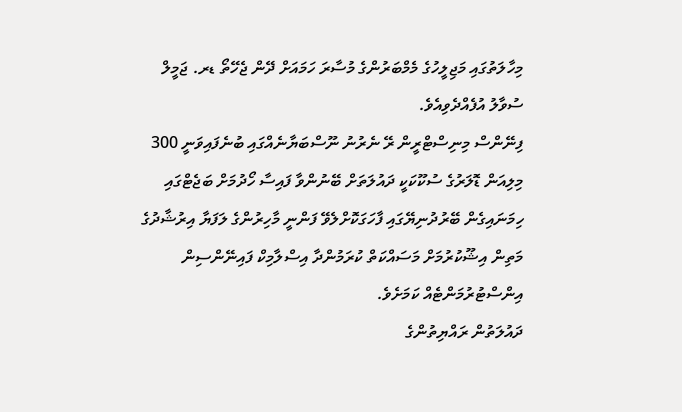މިހާލަތުގައި މަޖިލީހުގެ މެމްބަރުންގެ މުސާރަ ހަމައަށް ދޭން ޖެހޭތޯ ޑރ. ޖަމީލް ސުވާލު އުފެއްދެވިއެވެ.
ފިނޭންސް މިނިސްޓްރީން ރޭ ނެރުނު ނޫސްބަޔާނެއްގައި ބުނެފައިވަނީ 300 މިލިއަން ޑޮލަރުގެ ސުކޫކަކީ ދައުލަތަށް ބޭނުންވާ ފައިސާ ހޯދުމަށް ބަޖެޓްގައި ހިމަނައިގެން ބޭރުދުނިޔޭގައި ފާހަގަކޮށްލެވޭ ފަންނީ މާހިރުންގެ ލަފަޔާ އިރުޝާދުގެ މަތިން އިޝޫކުރުމަށް މަސައްކަތް ކުރަމުންދާ އިސްލާމިކް ފައިނޭންސިން އިންސްޓުރުމަންޓެއް ކަމަށެވެ.
ދައުލަތުން ރައްޔިތުންގެ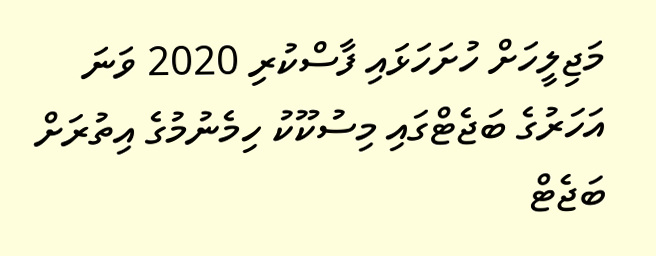މަޖިލީހަށް ހުށަހަޅައި ފާސްކުރި 2020 ވަނަ އަހަރުގެ ބަޖެޓްގައި މިސުކޫކު ހިމެނުމުގެ އިތުރަށް ބަޖެޓް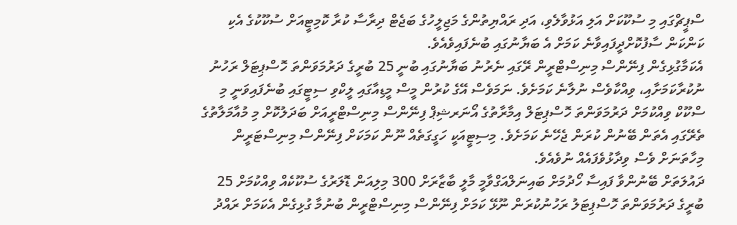ސްޕީޗްގައި މި ސުކޫކަށް އަލި އަޅުވާލެވި، އަދި ރައްޔިތުންގެ މަޖިލީހުގެ ބަޖެޓް ދިރާސާ ކުރާ ކޮމިޓީއަށް ސުކޫކުގެ އެކި ކަންކަން ސާފުކޮށްދީފައިވާނެ ކަމަށް އެ ބަޔާނުގައި ބުނެފައިވެއެވެ.
އެކަމާގުޅިގެން ފިނޭންސް މިނިސްޓްރީން ރޭގައި ނެރުނު ބަޔާނުގައި ބުނީ 25 ބުރީގެ ދަރުމަވަންތަ ހޮސްޕިޓަލް ރަހުނު ނުކުރާކަމަށާއި، ވިއްކާވެސް ނުލާނެ ކަމަށެވެ. ނަމަވެސް އޭގެ ކުރުން މީސް މީޑިއާގައި ލީކްވި ސިޓީގައި ބުނެފައިވަނީ މި ސްކޫކް ވިއްކުމަށް ދަރުމަވަންތަ ހޮސްޕިޓަލް އިމާރާތުގެ އޯނަރޝިޕް ފިނޭންސް މިނިސްޓްރީއަށް ބަދަލުކޮށް މި މުއާމަލާތުގެ ތެރޭގައި އެތަން ބޭނުން ކުރަން ޖެހޭނެ ކަމަށެވެ. މިސިޓީއަކީ ހަގީގަތެއް ނޫން ކަމަކަށް ފިނޭންސް މިނިސްޓަރީން މިހާތަނަށް ވެސް ވިދާޅުވެފައެއް ނުވެއެވެ.
ދައުލަތަށް ބޭނުންވާ ފައިސާ ހޯދުމަށް ބައިނަލްއަގްވާމީ މާލީ ބާޒާރަށް 300 މިލިއަން ޑޮލަރުގެ ސުކޫކެއް ވިއްކުމަށް 25 ބުރީގެ ދަރުމަވަންތަ ހޮސްޕިޓަލު ރަހުނުކުރަން ނޫޅޭ ކަމަށް ފިނޭންސް މިނިސްޓްރީން ބުނުމާ ގުޅިގެން އެކަމަށް ރައްދު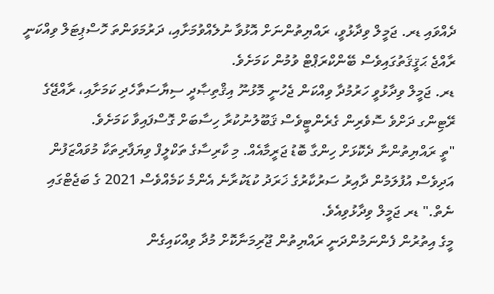ދެއްވައި ޑރ. ޖަމީލް ވިދާޅުވީ، ރައްޔިތުންނަށް އޮޅުވާ ނުލެއްވުމަށާއި، ދަރުމަވަންތަ ހޮސްޕިޓަލް ވިއްކަނީ ރާއްޖެ ޙަޤީޤަތުގައިވެސް ބޭންކްރަޕްޓް ވުމުން ކަމަށެވެ.
ޑރ. ޖަމީލް ވިދާޅުވީ ހަރުމުދާ ވިއްކަން ޖެހުނީ މޮޅުނޫ އިޤްތިޞާދީ ސިޔާސަތާހެދި ކަމަށާއި، ރާއްޖޭގެ ރޭޓިންގ ދަށްވެ ސޮވެރިން ގެރެންޓީވެސް ޤަބޫލުނުކުރާ ހިސާބަށް ގޮސްފައިވާ ކަމަށެވެ.
"ތީ ރައްޔިތުންނާ ދެކޮޅަށް ހިންގާ ބޮޑު ޖަރީމާއެއް. މި ކާރިސާގެ ތަކްލީފް ވިޔަފާރިތަކާ މުވައްޒަފުން އަދިވެސް އުފުލަމުން ދާއިރު ސަރުކާރުގެ ޚަރަދު ކުޑަކުރާނެ އެންމެ ކަމެއްވެސް 2021 ގެ ބަޖެޓްގައި ނެތް." ޑރ ޖަމީލް ވިދާޅުވިއެވެ.
މީގެ އިތުރުން ފެންނަމުންދަނީ ރައްޔިތުން ޖޫރިމަނާކޮށް މުދާ ވިއްކައިގެން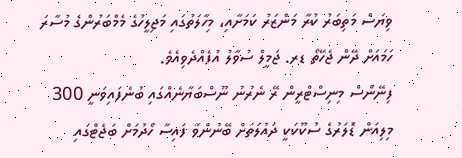ވިޔަސް މަތިބަރު ކުރާ މަންޒަރު ކަމަށާއި، މިހާލަތުގައި މަޖިލީހުގެ މެމްބަރުންގެ މުސާރަ ހަމައަށް ދޭން ޖެހޭތޯ ޑރ. ޖަމީލް ސުވާލު އުފެއްދެވިއެވެ.
ފިނޭންސް މިނިސްޓްރީން ރޭ ނެރުނު ނޫސްބަޔާނެއްގައި ބުނެފައިވަނީ 300 މިލިއަން ޑޮލަރުގެ ސުކޫކަކީ ދައުލަތަށް ބޭނުންވާ ފައިސާ ހޯދުމަށް ބަޖެޓްގައި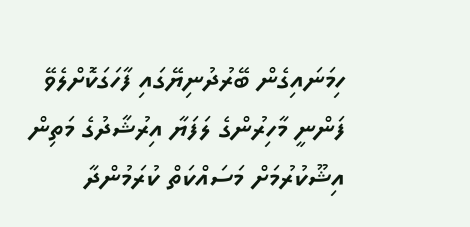ހިމަނައިގެން ބޭރުދުނިޔޭގައި ފާހަގަކޮށްލެވޭ ފަންނީ މާހިރުންގެ ލަފަޔާ އިރުޝާދުގެ މަތިން އިޝޫކުރުމަށް މަސައްކަތް ކުރަމުންދާ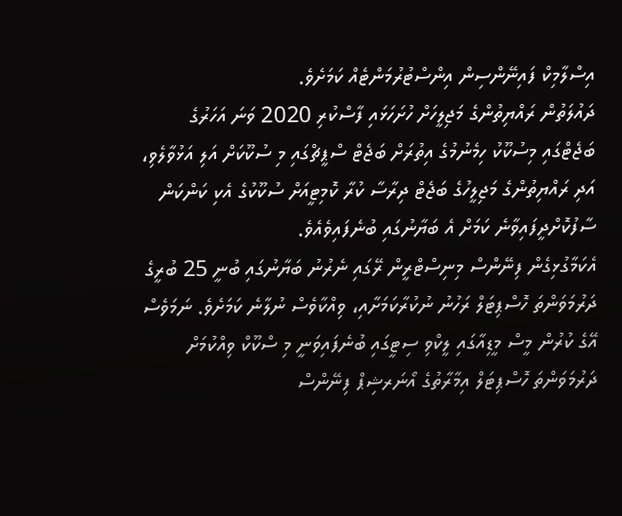އިސްލާމިކް ފައިނޭންސިން އިންސްޓުރުމަންޓެއް ކަމަށެވެ.
ދައުލަތުން ރައްޔިތުންގެ މަޖިލީހަށް ހުށަހަޅައި ފާސްކުރި 2020 ވަނަ އަހަރުގެ ބަޖެޓްގައި މިސުކޫކު ހިމެނުމުގެ އިތުރަށް ބަޖެޓް ސްޕީޗްގައި މި ސުކޫކަށް އަލި އަޅުވާލެވި، އަދި ރައްޔިތުންގެ މަޖިލީހުގެ ބަޖެޓް ދިރާސާ ކުރާ ކޮމިޓީއަށް ސުކޫކުގެ އެކި ކަންކަން ސާފުކޮށްދީފައިވާނެ ކަމަށް އެ ބަޔާނުގައި ބުނެފައިވެއެވެ.
އެކަމާގުޅިގެން ފިނޭންސް މިނިސްޓްރީން ރޭގައި ނެރުނު ބަޔާނުގައި ބުނީ 25 ބުރީގެ ދަރުމަވަންތަ ހޮސްޕިޓަލް ރަހުނު ނުކުރާކަމަށާއި، ވިއްކާވެސް ނުލާނެ ކަމަށެވެ. ނަމަވެސް އޭގެ ކުރުން މީސް މީޑިއާގައި ލީކްވި ސިޓީގައި ބުނެފައިވަނީ މި ސްކޫކް ވިއްކުމަށް ދަރުމަވަންތަ ހޮސްޕިޓަލް އިމާރާތުގެ އޯނަރޝިޕް ފިނޭންސް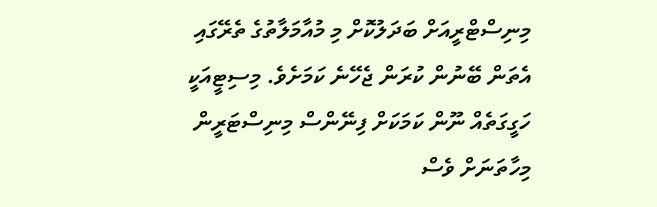މިނިސްޓްރީއަށް ބަދަލުކޮށް މި މުއާމަލާތުގެ ތެރޭގައި އެތަން ބޭނުން ކުރަން ޖެހޭނެ ކަމަށެވެ. މިސިޓީއަކީ ހަގީގަތެއް ނޫން ކަމަކަށް ފިނޭންސް މިނިސްޓަރީން މިހާތަނަށް ވެސް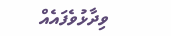ވިދާޅުވެފައެއް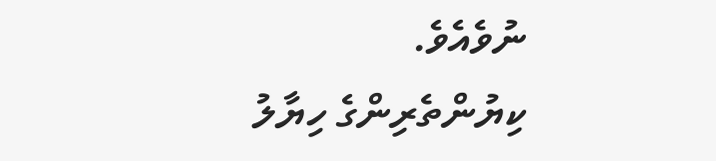ނުވެއެވެ.
ކިޔުންތެރިންގެ ހިޔާލު